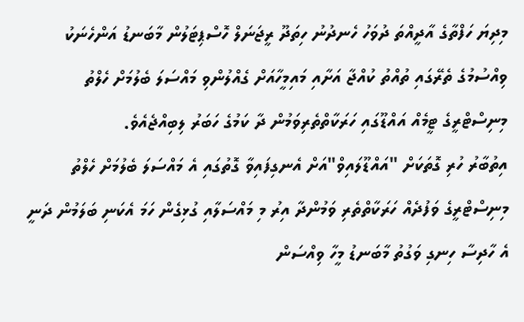މިދިޔަ ހަފްތާގެ އާދީއްތަ ދުވަހު ހެނދުނު ހިތަދޫ ރީޖަނަލް ހޮސްޕިޓަލުން މާބަނޑު އަންހެނަކު ވިއްސުމުގެ ތެރޭގައި ތުއްތު ކުއްޖާ އަށާއި މައިމީހާއަށް ގެއްލުންވި މައްސަލަ ބެލުމަށް ހެލްތު މިނިސްޓްރީގެ ޓީމެއް އައްޑޫގައި ހަރަކާތްތެރިވަމުން ދާ ކަމުގެ ހަބަރު ލިބިއްޖެއެވެ.
އިތުބާރު ހުރި ގޮތަކަށް "އައްޑޫލައިވް"އަށް އެނގިފައިވާ ގޮތުގައި އެ މައްސަލަ ބެލުމަށް ހެލްތު މިނިސްޓްރީގެ ވަފުދެއް ހަރަކާތްތެރި ވަމުންދާ އިރު މި މައްސަލާއި ގުޅިގެން ހަމަ އެކަނި ބަލަމުން ދަނީ އެ ހާދިސާ ހިނގި ވަގުތު މާބަނޑު މީހާ ވިއްސަން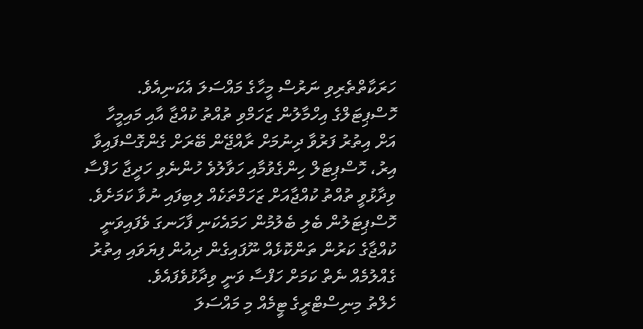ހަރަކާތްތެރިވި ނަރުސް މީހާގެ މައްސަލަ އެކަނިއެވެ.
ހޮސްޕިޓަލްގެ އިހްމާލުން ޒަހަމްވި ތުއްތު ކުއްޖާ އާއި މައިމީހާ އަށް އިތުރު ފަރުވާ ދިނުމަށް ރާއްޖޭން ބޭރަށް ގެންގޮސްފައިވާ އިރު، ހޮސްޕިޓަލް ހިންގެވުމާއި ހަވާލުވެ ހުންނެވި ހަދީޖާ ހަފްސާ ވިދާޅުވީ ތުއްތު ކުއްޖާއަށް ޒަހަމްތަކެއް ލިބިފައި ނުވާ ކަމަށެވެ.
ހޮސްޕިޓަލުން ބެލި ބެލުމުން ހަމައެކަނި ފާހަނގަ ވެފައިވަނީ ކުއްޖާގެ ކަރުން ތަންކޮޅެއް ނޫފައިގެން ދިއުން ފިޔަވައި އިތުރު ގެއްލުމެއް ނެތް ކަމަށް ހަފްސާ ވަނީ ވިދާޅުވެފައެވެ.
ހެލްތު މިނިސްޓްރީގެ ޓީމެއް މި މައްސަލަ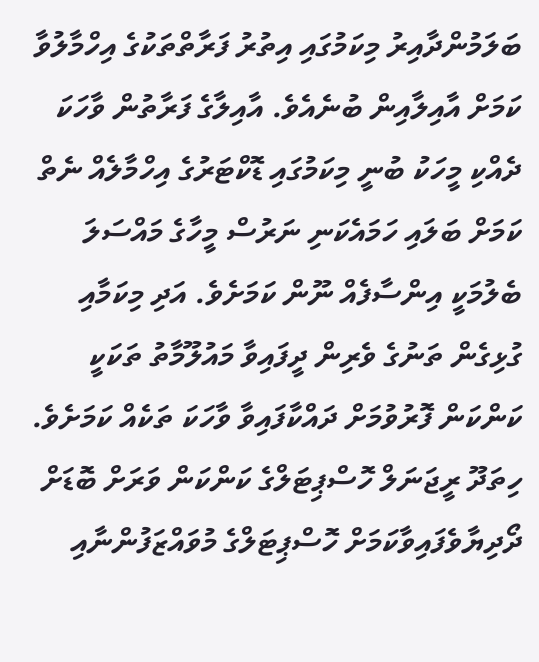ބަލަމުންދާއިރު މިކަމުގައި އިތުރު ފަރާތްތަކުގެ އިހްމާލުވާ ކަމަށް އާއިލާއިން ބުނެއެވެ. އާއިލާގެ ފަރާތުން ވާހަކަ ދެއްކި މީހަކު ބުނީ މިކަމުގައި ޑޮކްޓަރުގެ އިހްމާލެއް ނެތް ކަމަށް ބަލައި ހަމައެކަނި ނަރުސް މީހާގެ މައްސަލަ ބެލުމަކީ އިންސާފެއް ނޫން ކަމަށެވެ. އަދި މިކަމާއި ގުޅިގެން ތަނުގެ ވެރިން ދީފައިވާ މައުލޫމާތު ތަކަކީ ކަންކަން ފޮރުވުމަށް ދައްކާފައިވާ ވާހަކަ ތަކެއް ކަމަށެވެ.
ހިތަދޫ ރީޖަނަލް ހޮސްޕިޓަލްގެ ކަންކަން ވަރަށް ބޮޑަށް ދޯދިޔާވެފައިވާކަމަށް ހޮސްޕިޓަލްގެ މުވައްޒަފުންނާއި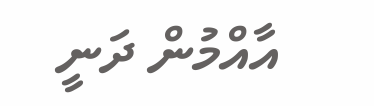އާއްމުން ދަނީ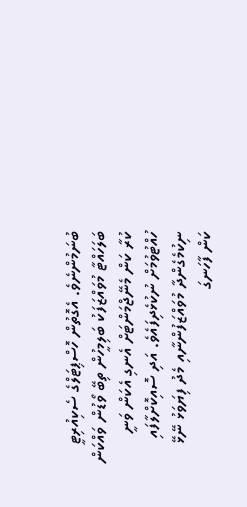ބުނަމުންނެވެ. އެގޮތުން ހޮސްޕިޓަލްގެ ސެކިއުރިޓީ ބަލަހައްޓާ މުވައްޒަފަކު ބަލިމީހުން ތިބޭ ވޯޑުން ވައްކަން ކުރާ ކަން މެނޭޖްމަންޓަށް އެނގި އެކަން ވަނީ ހުއްޓުވުމަށް ނުކުޅެދިފައެވެ. އަދި ސޮއިކޮށްލާފައި ނިކުމެގެންދާ މުވައްޒަފުންނާއި މެދު ފިޔަވަޅު ނޭޅޭ ކަން ފާހަނގަ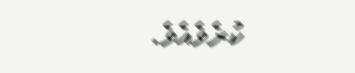ކުރެވެއެވެ.